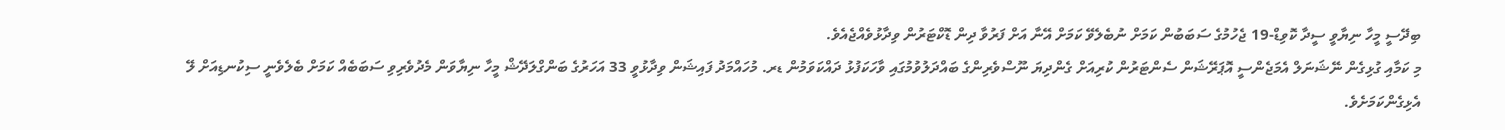ބިދޭސީ މީހާ ނިޔާވީ ސީދާ ކޮވިޑް-19 ޖެހުމުގެ ސަބަބުން ކަމަށް ނުބެލެވޭ ކަމަށް އޭނާ އަށް ފަރުވާ ދިން ޑޮކްޓަރުން ވިދާޅުވެއްޖެއެވެ.
މި ކަމާއި ގުޅިގެން ނޭޝަނަލް އެމަޖެންސީ އޮޕަރޭޝަން ސެންޓަރުން ކުރިއަށް ގެންދިޔަ ނޫސްވެރިންގެ ބައްދަލުވުމުގައި ވާހަކަފުޅު ދައްކަވަމުން ޑރ. މުހައްމަދު ފައިޝަން ވިދާޅުވީ 33 އަހަރުގެ ބަންގްލަދޭޝް މީހާ ނިޔާވަން މެދުވެރިވި ސަބަބެއް ކަމަށް ބެލެވެނީ ސިކުނޑިއަށް ލޭ އެޅިގެންކަމަށެވެ.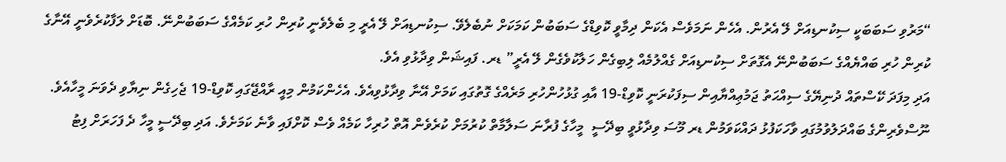“މަރުވި ސަބަބަކީ ސިކުނޑިއަށް ލޭ އެރުން. އެހެން ނަމަވެސް އެކަން ދިމާވީ ކޮވިޑްގެ ސަބަބުން ކަމަކަށް ނުބެލެވޭ. ސިކުނޑިއަށް ލޭ އެރީ މި ބެލެވެނީ ކުރިން ހުރި ކަމެއްގެ ސަބަބުންނޭ. ބޮޑަށް ލަފާކުރެވެނީ އޭނާގެ ކުރިން ހުރި ބައްޔެއްގެ ސަބަބުންނޭ އެގޮތަށް ސިކުނޑިއަށް ގެއްލުމެއް ލިބިގެން ހަލާކުވެގެން ލޭ އެރީ” ޑރ. ފައިޝަން ވިދާޅުވި އެވެ.
އަދި މިފަދަ ކޭސްތައް ދުނިޔޭގެ ސިއްޙަތު ޖަމުޢިއްޔާއިން ސިފަކުރަނީ ކޮވިޑް-19 އާއި ގުޅުހުންހުރި މަރެއްގެ ގޮތުގައި ކަމަށް އޭނާ ވިދާޅުވިއެވެ. އެހެންކަމުން މިއީ ރާއްޖޭގައި ކޮވިޑް-19 ޖެހިގެން ނިޔާވި ދެވަނަ މީހާއެވެ.
ނޫސްވެރިންގެ ބައްދަލުވުމުގައި ވާހަކަފުޅު ދައްކަވަމުން ޑރ މޫސަ ވިދާޅުވީ ބިދޭސީ  މީހާގެ ފުރާނަ ސަލާމާތް ކުރުމަށް ކުރެވެން އޮތް ހުރިހާ ކަމެއް ވެސް ކޮށްފައި ވާނެ ކަމަށެވެ. އަދި ބިދޭސީ މީހާ ދެ ފަހަރަށް ފިޓު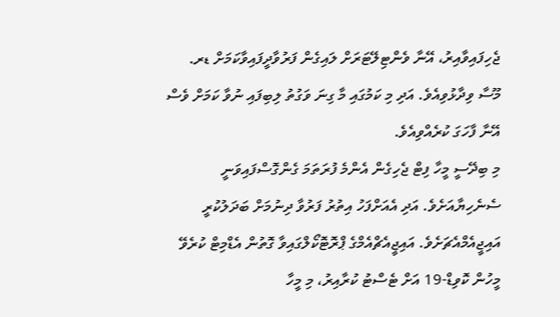ޖެހިފައިވާއިރު، އޭނާ ވެންޓިލޭޓަރަށް ލައިގެން ފަރުވާދީފައިވާކަމަށް ޑރ. މޫސާ ވިދާޅުވިއެވެ. އަދި މި ކަމުގައި މާ ގިނަ ވަގުތު ލިބިފައި ނުވާ ކަމަށް ވެސް އޭނާ ފާހަގަ ކުރެއްވިއެވެ.
މި ބިދޭސީ މީހާ ފިޓް ޖެހިގެން އެންމެ ފުރަތަމަ ގެންގޮސްފައިވަނީ ސެނެހިޔާއަށެވެ. އަދި އެއަށްފަހު އިތުރު ފަރުވާ ދިނުމަށް ބަދަލުކުރީ އައިޖީއެމްއެޗަށެވެ. އައިޖީއެޗްއެމްގެ ޕްރޮޓޮކޯލްގައިވާ ގޮތުން އެޑްމިޓް ކުރެވޭ މީހުން ކޮވިޑް-19 އަށް ޓެސްޓު ކުރާއިރު، މި މީހާ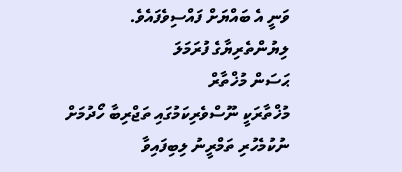ވަނީ އެ ބައްޔަށް ފައްސިވެފައެވެ.
ލިޔުންތެރިޔާގެ ފުރަމަލަ
ޙަސަން މުޚްތާރް
މުޚްތާރަކީ ނޫސްވެރިކަމުގައި ތަޖްރިބާ ހޯދުމަށް ނުކުމެހުރި ތަމްރީނު ލިބިފައިވާ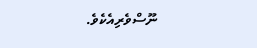ނޫސްވެރިއެކެވެ.